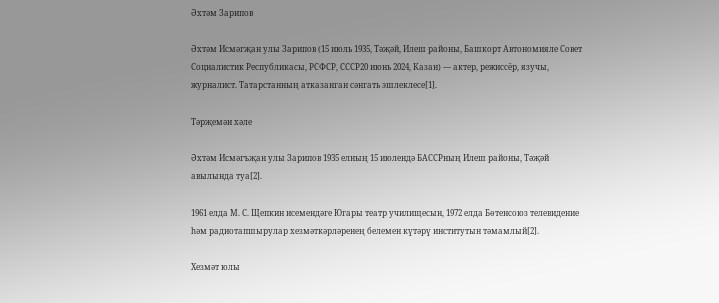Әхтәм Зарипов

Әхтәм Исмәгҗан улы Зарипов (15 июль 1935, Тәҗәй, Илеш районы, Башкорт Автономияле Совет Социалистик Республикасы, РСФСР, СССР20 июнь 2024, Казан) — актер, режиссёр, язучы, журналист. Татарстанның атказанган сәнгать эшлеклесе[1].

Тәрҗемәи хәле

Әхтәм Исмәгъҗан улы Зарипов 1935 елның 15 июлендә БАССРның Илеш районы, Тәҗәй авылында туа[2].

1961 елда М. С. Щепкин исемендәге Югары театр училищесын, 1972 елда Бөтенсоюз телевидение һәм радиотапшырулар хезмәткәрләренең белемен күтәрү институтын тәмамлый[2].

Хезмәт юлы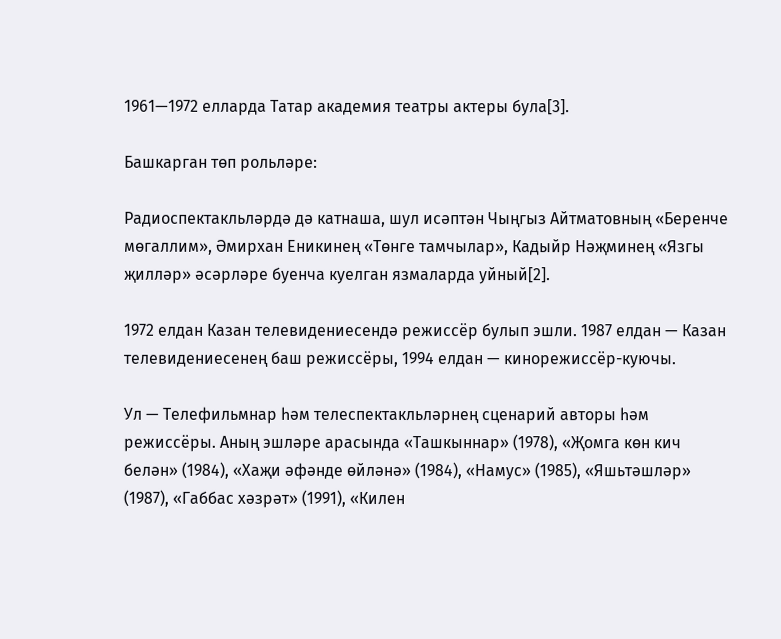1961—1972 елларда Татар академия театры актеры була[3].

Башкарган төп рольләре:

Радиоспектакльләрдә дә катнаша, шул исәптән Чыңгыз Айтматовның «Беренче мөгаллим», Әмирхан Еникинең «Төнге тамчылар», Кадыйр Нәҗминең «Язгы җилләр» әсәрләре буенча куелган язмаларда уйный[2].

1972 елдан Казан телевидениесендә режиссёр булып эшли. 1987 елдан — Казан телевидениесенең баш режиссёры, 1994 елдан — кинорежиссёр-куючы.

Ул — Телефильмнар һәм телеспектакльләрнең сценарий авторы һәм режиссёры. Аның эшләре арасында «Ташкыннар» (1978), «Җомга көн кич белән» (1984), «Хаҗи әфәнде өйләнә» (1984), «Намус» (1985), «Яшьтәшләр» (1987), «Габбас хәзрәт» (1991), «Килен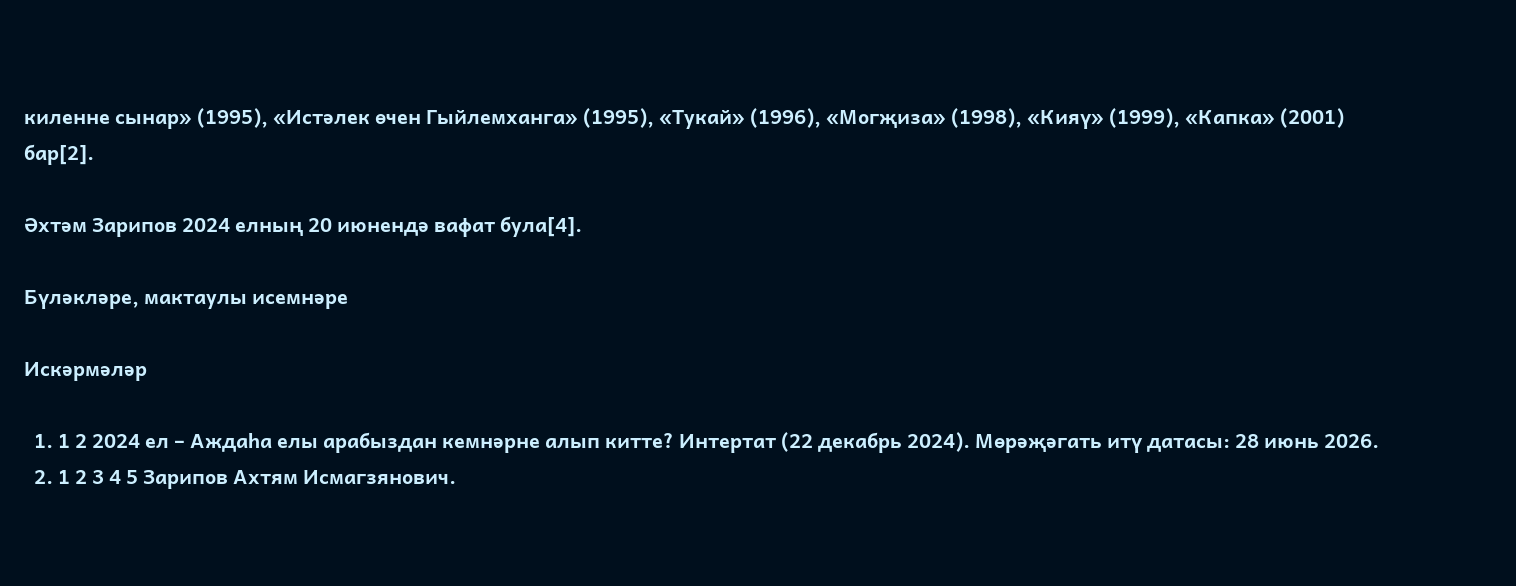киленне сынар» (1995), «Истәлек өчен Гыйлемханга» (1995), «Тукай» (1996), «Могҗиза» (1998), «Кияү» (1999), «Капка» (2001) бар[2].

Әхтәм Зарипов 2024 елның 20 июнендә вафат була[4].

Бүләкләре, мактаулы исемнәре

Искәрмәләр

  1. 1 2 2024 ел – Аждаһа елы арабыздан кемнәрне алып китте? Интертат (22 декабрь 2024). Мөрәҗәгать итү датасы: 28 июнь 2026.
  2. 1 2 3 4 5 Зарипов Ахтям Исмагзянович.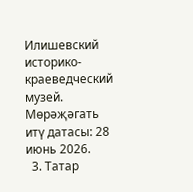Илишевский историко-краеведческий музей. Мөрәҗәгать итү датасы: 28 июнь 2026.
  3. Татар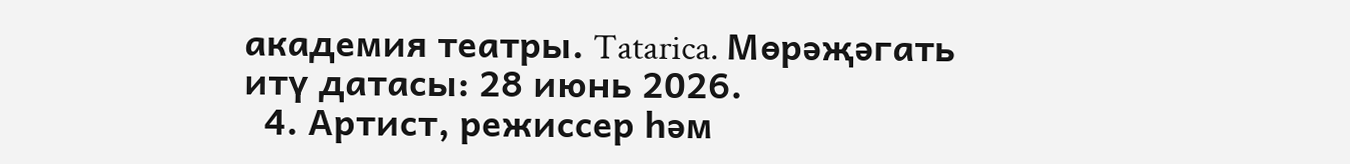академия театры. Tatarica. Мөрәҗәгать итү датасы: 28 июнь 2026.
  4. Артист, режиссер һәм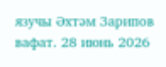язучы Әхтәм Зарипов вафат. 28 июнь 2026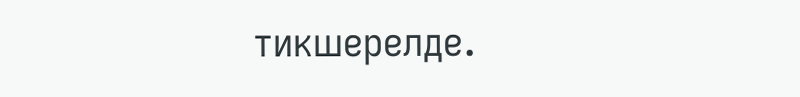тикшерелде.